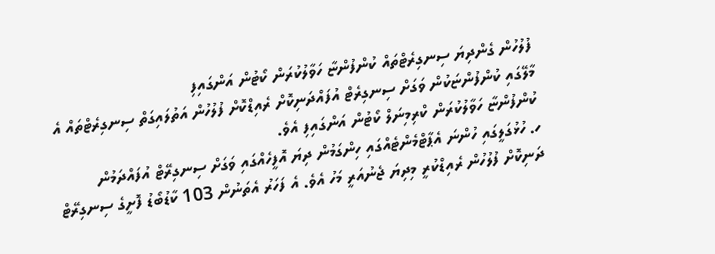ފުލުހުން ގެންދިޔަ ސިނގިރެޓްތައް ކުންފުންޏާ ހަވާލުކުރަން ކޯޓުން އަންގައިފި
މާލޭގައި ކުންފުންޏަކުން ވަގަށް ސިނގިރެޓް އުފައްދަނިކޮށް ރެއިޑްކޮށް ފުލުހުން އަތުލައިގަތް ސިނގިރެޓްތައް އެ ކުންފުންޏާ ހަވާލުކުރަން ކްރިމިނަލް ކޯޓުން އަންގައިފި އެވެ.
ހ. ހުޅުގަލީގައި ހުންނަ އެޕާޓްމެންޓެއްގައި ހިންގަމުން ދިޔަ އޮފީހެއްގައި ވަގަށް ސިނގިރޭޓް އުފައްދަމުން ދަނިކޮށް ފުލުހުން ރެއިޑްކުރީ މިދިޔަ ޖެނުއަރީ މަހު އެވެ. އެ ފަހަރު އެތަނުން 103 ކާޑުބޯޑު ފޮށީގެ ސިނގިރޭޓް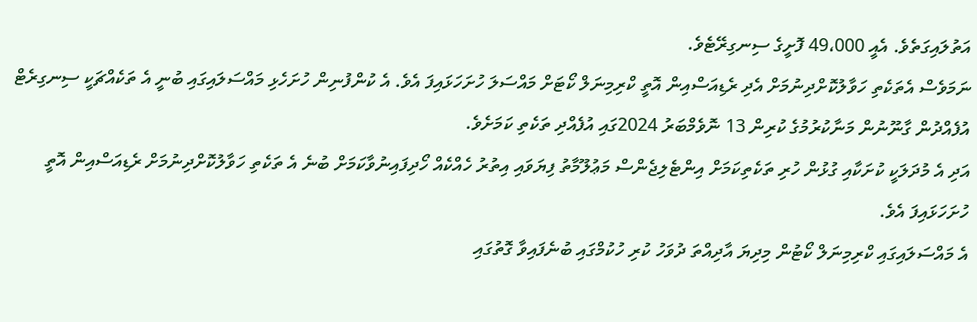އަތުލައިގަތެވެ. އެއީ 49،000 ފޮށީގެ ސިނގިރޭޓެވެ.
ނަމަވެސް އެތަކެތި ހަވާލުކޮށްދިނުމަށް އެދި ރެޑިއަސްއިން އޮތީ ކްރިމިނަލް ކޯޓަށް މައްސަލަ ހުށަހަޅައިފަ އެވެ. އެ ކުންފުނިން ހުށަހެޅި މައްސަލައިގައި ބުނީ އެ ތަކެއްޗަކީ ސިނގިރެޓް އުފެއްދުން ގާނޫނުން މަނާކުރުމުގެ ކުރިން 13 ނޮވެމްބަރު 2024ގައި އުފެއްދި ތަކެތި ކަމަށެވެ.
އަދި އެ މުދަލަކީ ކުށަކާއި ގުޅުން ހުރި ތަކެތިކަމަށް އިންޓެލިޖެންސް މަޢުލޫމާތު ފިޔަވައި އިތުރު ހެއްކެއް ހޯދިފައިނުވާކަމަށް ބުނެ އެ ތަކެތި ހަވާލުކޮށްދިނުމަށް ރެޑިއަސްއިން އޮތީ ހުށަހަޅައިފަ އެވެ.
އެ މައްސަލައިގައި ކްރިމިނަލް ކޯޓުން މިދިޔަ އާދިއްތަ ދުވަހު ކުރި ހުކުމްގައި ބުނެފައިވާ ގޮތުގައި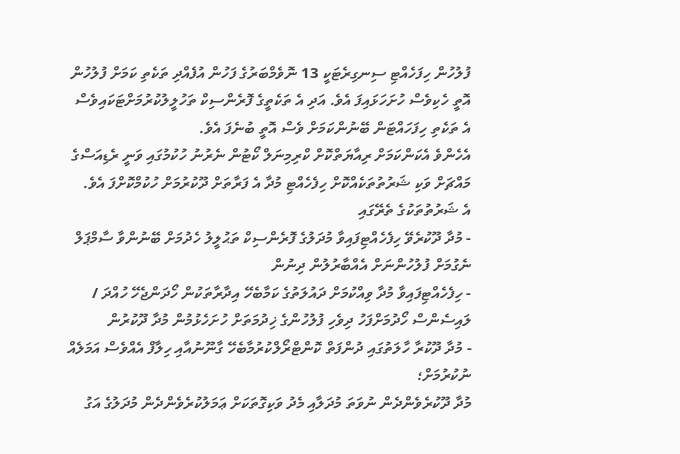ފުލުހުން ހިފަހެއްޓި ސިނގިރެޓަކީ 13 ނޮވެމްބަރުގެ ފަހުން އުފެއްދި ތަކެތި ކަމަށް ފުލުހުން އޮތީ ހެކިވެސް ހުށަހަޅައިފަ އެވެ. އަދި އެ ތަކެތީގެ ފޮރެންސިކް ތަހުލީލުކުރުމަށްޓަކައިވެސް އެ ތަކެތި ހިފަހައްޓަން ބޭނުންކަމަށް ވެސް އޮތީ ބުނެފަ އެވެ.
އެހެންވެ އެކަންކަމަށް ރިއާޔަތްކޮށް ކްރިމިނަލް ކޯޓުން ނެރުނު ހުކުމުގައި ވަނީ ރެޑިއަސްގެ މައްޗަށް ވަކި ޝަރުތުތަކެއްކޮށް ހިފެހެއްޓި މުދާ އެ ފަރާތަށް ދޫކުރުމަށް ހުކުމްކޮށްފަ އެވެ.
އެ ޝަރުތުތަކުގެ ތެރޭގައި
- މުދާ ދޫކުރެވޭ ހިފެހެއްޓިފައިވާ މުދަލުގެ ފޮރެންސިކް ތަޙުލީލު ހެދުމަށް ބޭނުންވާ ސާމްޕަލް ނެގުމަށް ފުލުހުންނަށް އެއްބާރުލުން ދިނުން
- ހިފެހެއްޓިފައިވާ މުދާ ވިއްކުމަށް ދައުލަތުގެ ކަމާބެހޭ އިދާރާތަކުން ހޯދަންޖެހޭ ހުއްދަ / ލައިސެންސް ހޯދުމަށްފަހު ދިވެހި ފުލުހުންގެ ޚިދުމަތަށް ހުށަހެޅުމުން މުދާ ދޫކުރުން
- މުދާ ދޫކުރާ ހާލަތުގައި ދުންފަތް ކޮންޓްރޯލްކުރުމާބެހޭ ގާނޫނުއާއި ހިލާފް އެއްވެސް އަމަލެއް ނުކުރުމަށް؛
މުދާ ދޫކުރެވެންދެން ނުވަތަ މުދަލާއި މެދު ވަކިގޮތަކަށް ޢަމަލުކުރެވެންދެން މުދަލުގެ އަގު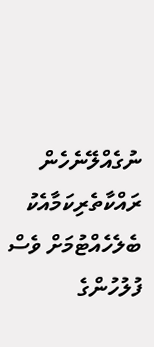ނުގެއްލޭނެހެން
ރައްކާތެރިކަމާއެކު ބެލެހެއްޓުމަށް ވެސް ފުލުހުންގެ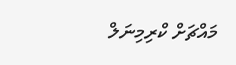މައްޗަށް ކްރިމިނަލް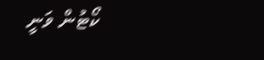ކޯޓުން ވަނީ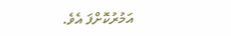އަމުރުކޮށްފަ އެވެ.